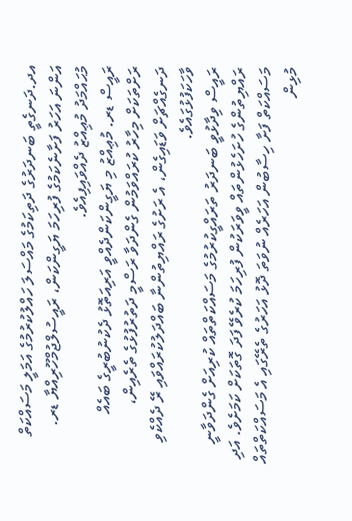އދ.ދަނގެތީ ބަނދަރުގެ ދަތިކަމުގެ މައްސަލަ ހައްލުކުރުމުގެ އަމަލީ މަސައްކަތް އަންނަ އަހަރު ފަށާނެކަމުގެ ފުރިހަމަ ޔަގީންކަން، ރައީސުލްޖުމްހޫރިއްޔާ ޑރ. މުޙައްމަދު މުޢިއްޒު ދެއްވައިފިއެވެ.
ރައީސް ޑރ. މުޢިއްޒު މި ޔަގީންކަންދެއްވީ އަރިއަތޮޅު ދެކުނުބުރީގެ ބައެއް ރަށްތަކަށް މިހާރު ކުރައްވަމުން ގެންދަވާ ރަސްމީ ދަތުރުފުޅުގެ ތެރެއިން، ދަނގެއްޗަށް ވަޑައިގެން، އެ ރަށުގެ ރައްޔިތުންނާ ބައްދަލުކުރައްވައި ރޭ ދެއްކެވި ވާހަކަފުޅުގައެވެ.
ރައީސް ވިދާޅުވީ ބަނދަރު ތަރައްގީކުރުމުގެ މަސައްކަތްތައް ކުރިއަށް ގެންދަވާނީ ރައްޔިތުންގެ ހުށަހެޅުންތައް ވީވަރަކުން ފުރިހަމަ ކުރެވޭ ފަދަ ގޮތަކަށް ކަމަށެވެ. އަދި މަސައްކަތް ފަށާ ހިސާބުން އަހަރެއް ނުވަތަ ދޮޅު އަހަރުގެ ތެރޭގައި އެ މަސައްކަތްތައް މުޅިން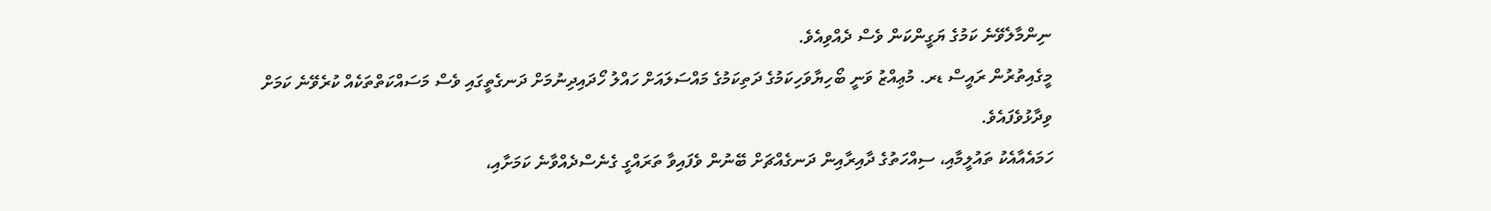ނިންމާލެވޭނެ ކަމުގެ ޔަގީންކަން ވެސް ދެއްވިއެވެ.
މީގެއިތުރުން ރައީސް ޑރ. މުޢިއްޒު ވަނީ ބޯހިޔާވަހިކަމުގެ ދަތިކަމުގެ މައްސަލައަށް ހައްލު ހޯދައިދިނުމަށް ދަނގެތީގައި ވެސް މަސައްކަތްތަކެއް ކުރެވޭނެ ކަމަށް ވިދާޅުވެފައެވެ.
ހަމައެއާއެކު ތައުލީމާއި، ސިއްހަތުގެ ދާއިރާއިން ދަނގެއްޗަށް ބޭނުން ވެފައިވާ ތަރައްގީ ގެނެސްދެއްވާނެ ކަމަށާއި،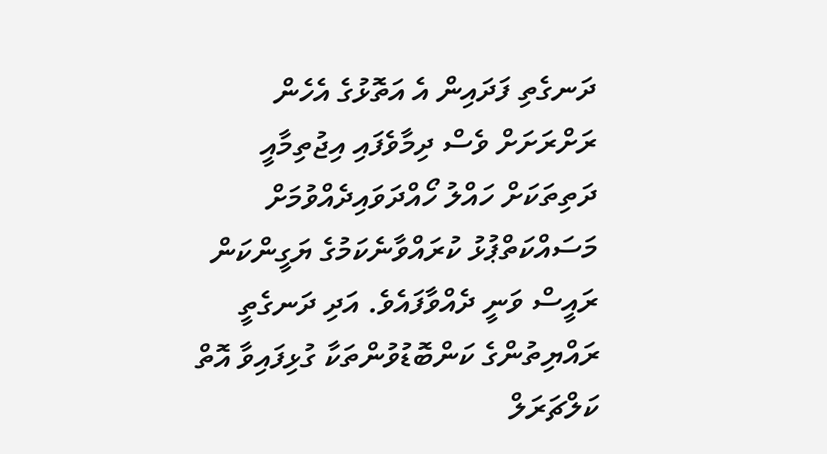ދަނގެތި ފަދައިން އެ އަތޮޅުގެ އެހެން ރަށްރަށަށް ވެސް ދިމާވެފައި އިޖުތިމާއީ ދަތިތަކަށް ހައްލު ހޯއްދަވައިދެއްވުމަށް މަސައްކަތްޕުޅު ކުރައްވާނެކަމުގެ ޔަގީންކަން ރައީސް ވަނީ ދެއްވާފައެވެ. އަދި ދަނގެތީ ރައްޔިތުންގެ ކަންބޮޑުވުންތަކާ ގުޅިފައިވާ އޮތް ކަލްޗަރަލް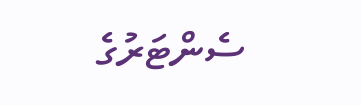ސެންޓަރުގެ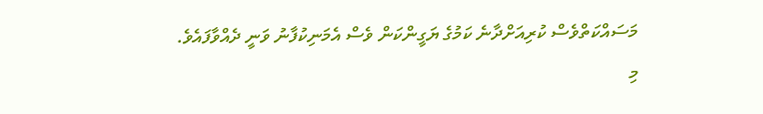މަސައްކަތްވެސް ކުރިއަށްދާނެ ކަމުގެ ޔަގީންކަން ވެސް އެމަނިކުފާނު ވަނީ ދެއްވާފައެވެ.
މި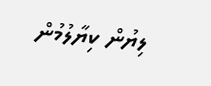ލިޔުން ކިޔާލުމުން